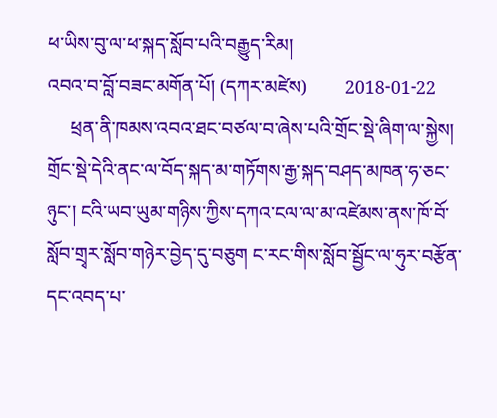ཕ་ཡིས་བུ་ལ་ཕ་སྐད་སློབ་པའི་བརྒྱུད་རིམ།
འབའ་བ་བློ་བཟང་མགོན་པོ། (དཀར་མཛེས)        2018-01-22
     ཕྲན་ནི་ཁམས་འབའ་ཐང་བཙལ་བ་ཞེས་པའི་གྲོང་སྡེ་ཞིག་ལ་སྐྱེས། གྲོང་སྡེ་དེའི་ནང་ལ་བོད་སྐད་མ་གཏོགས་རྒྱ་སྐད་བཤད་མཁན་ཧ་ཅང་ཉུང་། ངའི་ཡབ་ཡུམ་གཉིས་ཀྱིས་དཀའ་ངལ་ལ་མ་འཛེམས་ནས་ཁོ་བོ་སློབ་གྲྭར་སློབ་གཉེར་བྱེད་དུ་བཅུག ང་རང་གིས་སློབ་སྦྱོང་ལ་ཧུར་བརྩོན་དང་འབད་པ་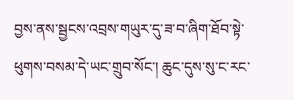བྱས་ནས་སྦྱངས་འབྲས་གཡུར་དུ་ཟ་བ་ཞིག་ཐོབ་སྟེ་ཕུགས་བསམ་དེ་ཡང་གྲུབ་སོང་། ཆུང་དུས་སུ་ང་རང་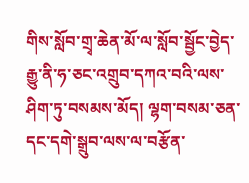གིས་སློབ་གྲྭ་ཆེན་མོ་ལ་སློབ་སྦྱོང་བྱེད་རྒྱུ་ནི་ཧ་ཅང་འགྲུབ་དཀའ་བའི་ལས་ཤིག་ཏུ་བསམས་མོད། ལྷག་བསམ་ཅན་དང་དགེ་སྒྲུབ་ལས་ལ་བརྩོན་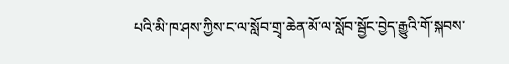པའི་མི་ཁ་ཤས་ཀྱིས་ང་ལ་སློབ་གྲྭ་ཆེན་མོ་ལ་སློབ་སྦྱོང་བྱེད་རྒྱུའི་གོ་སྐབས་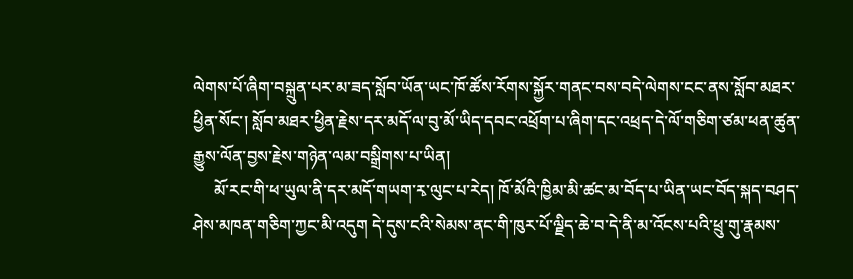ལེགས་པོ་ཞིག་བསྐྲུན་པར་མ་ཟད་སློབ་ཡོན་ཡང་ཁོ་ཚོས་རོགས་སྐྱོར་གནང་བས་བདེ་ལེགས་ངང་ནས་སློབ་མཐར་ཕྱིན་སོང་། སློབ་མཐར་ཕྱིན་རྗེས་དར་མདོ་ལ་བུ་མོ་ཡིད་དབང་འཕྲོག་པ་ཞིག་དང་འཕྲད་དེ་ལོ་གཅིག་ཙམ་ཕན་ཚུན་རྒྱུས་ལོན་བྱས་རྗེས་གཉེན་ལམ་བསྒྲིགས་པ་ཡིན།
     མོ་རང་གི་ཕ་ཡུལ་ནི་དར་མདོ་གཡག་རྭ་ལུང་པ་རེད། ཁོ་མོའི་ཁྱིམ་མི་ཚང་མ་བོད་པ་ཡིན་ཡང་བོད་སྐད་བཤད་ཤེས་མཁན་གཅིག་ཀྱང་མི་འདུག དེ་དུས་ངའི་སེམས་ནང་གི་ཁུར་པོ་ལྗིད་ཆེ་བ་དེ་ནི་མ་འོངས་པའི་ཕྲུ་གུ་རྣམས་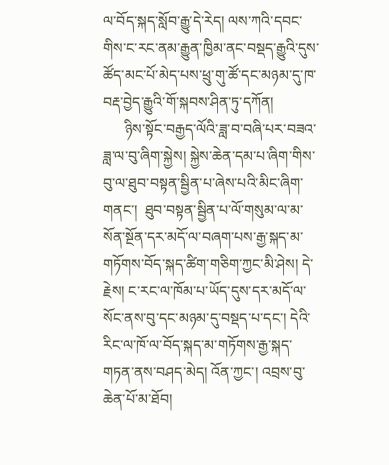ལ་བོད་སྐད་སློབ་རྒྱུ་དེ་རེད། ལས་ཀའི་དབང་གིས་ང་རང་ནམ་རྒྱུན་ཁྱིམ་ནང་བསྡད་རྒྱུའི་དུས་ཚོད་མང་པོ་མེད་པས་ཕྲུ་གུ་ཚོ་དང་མཉམ་དུ་ཁ་བརྡ་བྱེད་རྒྱུའི་གོ་སྐབས་ཤིན་ཏུ་དཀོན།
      ཉིས་སྟོང་བརྒྱད་ལོའི་ཟླ་བ་བཞི་པར་བཟའ་ཟླ་ལ་བུ་ཞིག་སྐྱེས། སྐྱེས་ཆེན་དམ་པ་ཞིག་གིས་བུ་ལ་ཐུབ་བསྟན་སྦྱིན་པ་ཞེས་པའི་མིང་ཞིག་གནང་།  ཐུབ་བསྟན་སྦྱིན་པ་ལོ་གསུམ་ལ་མ་སོན་སྔོན་དར་མདོ་ལ་བཞག་པས་རྒྱ་སྐད་མ་གཏོགས་བོད་སྐད་ཚིག་གཅིག་ཀྱང་མི་ཤེས། དེ་རྗེས། ང་རང་ལ་ཁོམ་པ་ཡོད་དུས་དར་མདོ་ལ་སོང་ནས་བུ་དང་མཉམ་དུ་བསྡད་པ་དང་། དེའི་རིང་ལ་ཁོ་ལ་བོད་སྐད་མ་གཏོགས་རྒྱ་སྐད་གཏན་ནས་བཤད་མེད། འོན་ཀྱང་། འབྲས་བུ་ཆེན་པོ་མ་ཐོབ།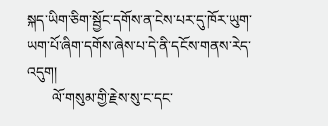སྐད་ཡིག་ཅིག་སྦྱོང་དགོས་ན་ངེས་པར་དུ་ཁོར་ཡུག་ཡག་པོ་ཞིག་དགོས་ཞེས་པ་དེ་ནི་དངོས་གནས་རེད་འདུག།
       ལོ་གསུམ་གྱི་རྗེས་སུ་ང་དང་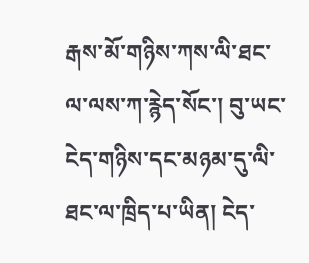རྒས་མོ་གཉིས་ཀས་ལི་ཐང་ལ་ལས་ཀ་རྙེད་སོང་། བུ་ཡང་ངེད་གཉིས་དང་མཉམ་དུ་ལི་ཐང་ལ་ཁྲིད་པ་ཡིན། ངེད་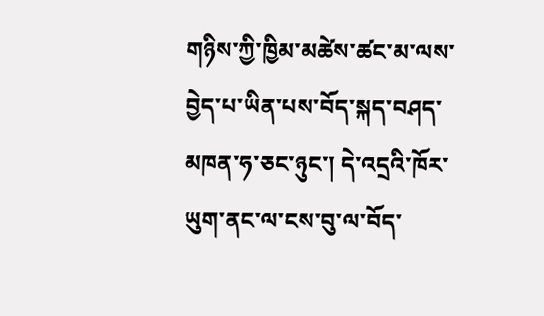གཉིས་ཀྱི་ཁྱིམ་མཚེས་ཚང་མ་ལས་བྱེད་པ་ཡིན་པས་བོད་སྐད་བཤད་མཁན་ཧ་ཅང་ཉུང་། དེ་འདྲའི་ཁོར་ཡུག་ནང་ལ་ངས་བུ་ལ་བོད་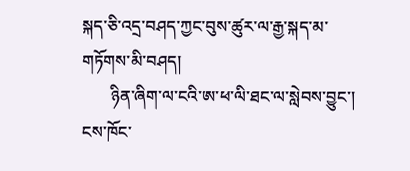སྐད་ཅི་འདྲ་བཤད་ཀྱང་བུས་ཚུར་ལ་རྒྱ་སྐད་མ་གཏོགས་མི་བཤད།
       ཉིན་ཞིག་ལ་ངའི་ཨ་ཕ་ལི་ཐང་ལ་སླེབས་བྱུང་། ངས་ཁོང་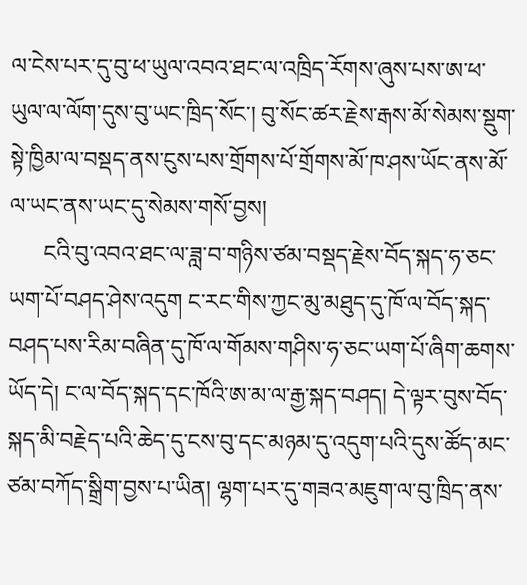ལ་ངེས་པར་དུ་བུ་ཕ་ཡུལ་འབའ་ཐང་ལ་འཁྲིད་རོགས་ཞུས་པས་ཨ་ཕ་ཡུལ་ལ་ལོག་དུས་བུ་ཡང་ཁྲིད་སོང་། བུ་སོང་ཚར་རྗེས་རྒས་མོ་སེམས་སྡུག་སྟེ་ཁྱིམ་ལ་བསྡད་ནས་ངུས་པས་གྲོགས་པོ་གྲོགས་མོ་ཁ་ཤས་ཡོང་ནས་མོ་ལ་ཡང་ནས་ཡང་དུ་སེམས་གསོ་བྱས།
      ངའི་བུ་འབའ་ཐང་ལ་ཟླ་བ་གཉིས་ཙམ་བསྡད་རྗེས་བོད་སྐད་ཧ་ཅང་ཡག་པོ་བཤད་ཤེས་འདུག ང་རང་གིས་ཀྱང་མུ་མཐུད་དུ་ཁོ་ལ་བོད་སྐད་བཤད་པས་རིམ་བཞིན་དུ་ཁོ་ལ་གོམས་གཤིས་ཧ་ཅང་ཡག་པོ་ཞིག་ཆགས་ཡོད་དེ། ང་ལ་བོད་སྐད་དང་ཁོའི་ཨ་མ་ལ་རྒྱ་སྐད་བཤད། དེ་ལྟར་བུས་བོད་སྐད་མི་བརྗེད་པའི་ཆེད་དུ་ངས་བུ་དང་མཉམ་དུ་འདུག་པའི་དུས་ཚོད་མང་ཙམ་བཀོད་སྒྲིག་བྱས་པ་ཡིན། ལྷག་པར་དུ་གཟའ་མཇུག་ལ་བུ་ཁྲིད་ནས་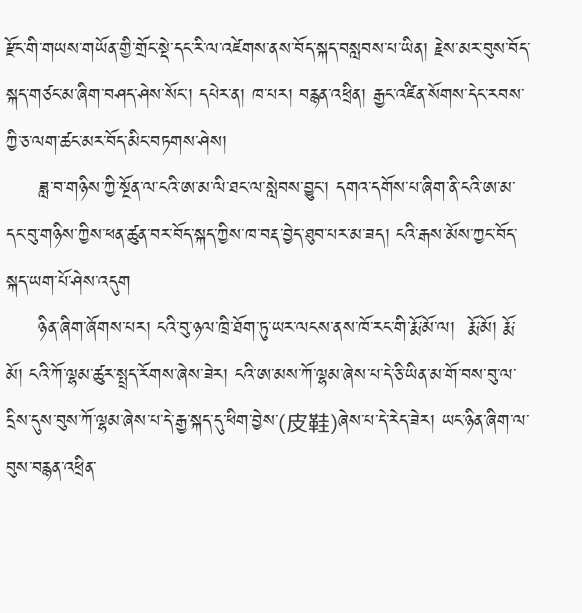རྫོང་གི་གཡས་གཡོན་གྱི་གྲོང་སྡེ་དང་རི་ལ་འཛེགས་ནས་བོད་སྐད་བསླབས་པ་ཡིན། རྗེས་མར་བུས་བོད་སྐད་གཙང་མ་ཞིག་བཤད་ཤེས་སོང་། དཔེར་ན། ཁ་པར། བརྙན་འཕྲིན། རྒྱང་འཛིན་སོགས་དེང་རབས་ཀྱི་ཅ་ལག་ཚང་མར་བོད་མིང་བཏགས་ཤེས།
     ཟླ་བ་གཉིས་ཀྱི་སྔོན་ལ་ངའི་ཨ་མ་ལི་ཐང་ལ་སླེབས་བྱུང་། དགའ་དགོས་པ་ཞིག་ནི་ངའི་ཨ་མ་དང་བུ་གཉིས་ཀྱིས་ཕན་ཚུན་བར་བོད་སྐད་ཀྱིས་ཁ་བརྡ་བྱེད་ཐུབ་པར་མ་ཟད། ངའི་རྒས་མོས་ཀྱང་བོད་སྐད་ཡག་པོ་ཤེས་འདུག
     ཉིན་ཞིག་ཞོགས་པར། ངའི་བུ་ཉལ་ཁྲི་ཐོག་ཏུ་ཡར་ལངས་ནས་ཁོ་རང་གི་རྨོ་མོ་ལ།  རྨོ་མོ། རྨོ་མོ། ངའི་ཀོ་ལྷམ་ཚུར་སྤྲད་རོགས་ཞེས་ཟེར། ངའི་ཨ་མས་ཀོ་ལྷམ་ཞེས་པ་དེ་ཅི་ཡིན་མ་གོ་བས་བུ་ལ་དྲིས་དུས་བུས་ཀོ་ལྷམ་ཞེས་པ་དེ་རྒྱ་སྐད་དུ་ཕིག་བྱེས་(皮鞋)ཞེས་པ་དེ་རེད་ཟེར། ཡང་ཉིན་ཞིག་ལ་བུས་བརྙན་འཕྲིན་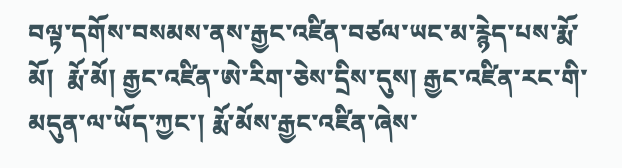བལྟ་དགོས་བསམས་ནས་རྒྱང་འཛིན་བཙལ་ཡང་མ་རྙེད་པས་རྨོ་མོ།  རྨོ་མོ། རྒྱང་འཛིན་ཨེ་རིག་ཅེས་དྲིས་དུས། རྒྱང་འཛིན་རང་གི་མདུན་ལ་ཡོད་ཀྱང་། རྨོ་མོས་རྒྱང་འཛིན་ཞེས་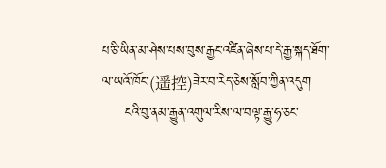པ་ཅི་ཡིན་མ་ཤེས་པས་བུས་རྒྱང་འཛིན་ཞེས་པ་དེ་རྒྱ་སྐད་ཐོག་ལ་ཡའོ་ཁོང་(遥控)ཟེར་བ་རེད་ཅེས་སློབ་ཀྱིན་འདུག
     ངའི་བུ་ནམ་རྒྱུན་འགུལ་རིས་ལ་བལྟ་རྒྱུ་ཧ་ཅང་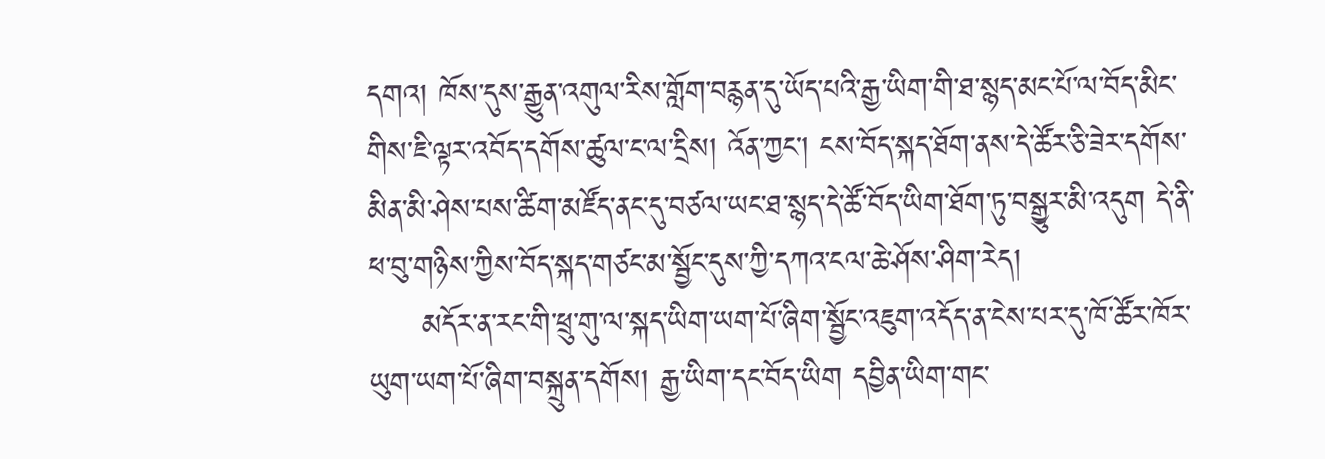དགའ། ཁོས་དུས་རྒྱུན་འགུལ་རིས་གློག་བརྙན་དུ་ཡོད་པའི་རྒྱ་ཡིག་གི་ཐ་སྙད་མང་པོ་ལ་བོད་མིང་གིས་ཇི་ལྟར་འབོད་དགོས་ཚུལ་ང་ལ་དྲིས། འོན་ཀྱང་། ངས་བོད་སྐད་ཐོག་ནས་དེ་ཚོར་ཅི་ཟེར་དགོས་མིན་མི་ཤེས་པས་ཚིག་མཛོད་ནང་དུ་བཙལ་ཡང་ཐ་སྙད་དེ་ཚོ་བོད་ཡིག་ཐོག་ཏུ་བསྒྱུར་མི་འདུག དེ་ནི་ཕ་བུ་གཉིས་ཀྱིས་བོད་སྐད་གཙང་མ་སྦྱོང་དུས་ཀྱི་དཀའ་ངལ་ཆེ་ཤོས་ཤིག་རེད།
     མདོར་ན་རང་གི་ཕྲུ་གུ་ལ་སྐད་ཡིག་ཡག་པོ་ཞིག་སྦྱོང་འཇུག་འདོད་ན་ངེས་པར་དུ་ཁོ་ཚོར་ཁོར་ཡུག་ཡག་པོ་ཞིག་བསྐྲུན་དགོས། རྒྱ་ཡིག་དང་བོད་ཡིག དབྱིན་ཡིག་གང་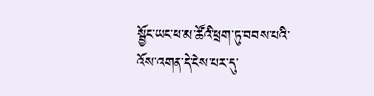སྦྱོང་ཡང་ཕ་མ་ཚོའི་ཕྲག་ཏུ་བབས་པའི་འོས་འགན་དེ་ངེས་པར་དུ་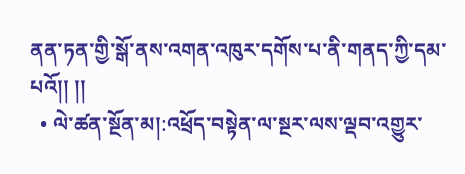ནན་ཏན་གྱི་སྒོ་ནས་འགན་འཁུར་དགོས་པ་ནི་གནད་ཀྱི་དམ་པའོ།། །།
  • ལེ་ཚན་སྔོན་མ།:འཕྲོད་བསྟེན་ལ་སྔར་ལས་ལྡབ་འགྱུར་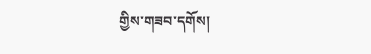གྱིས་གཟབ་དགོས།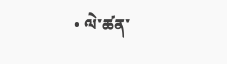• ལེ་ཚན་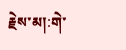རྗེས་མ།:གེ་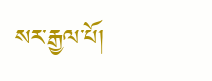སར་རྒྱལ་པོ།